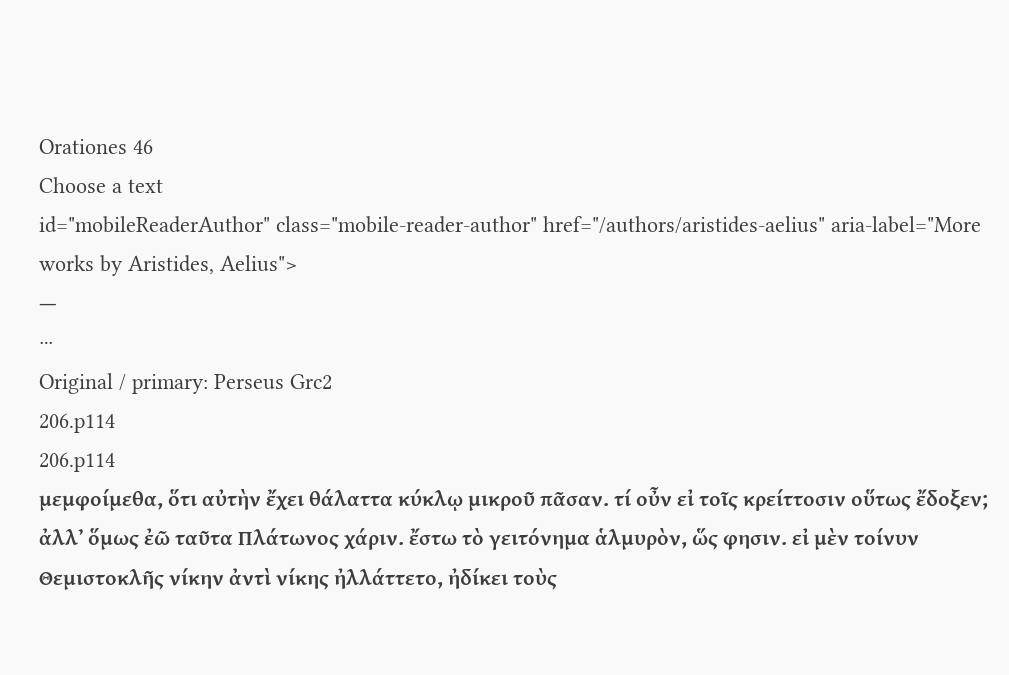Orationes 46
Choose a text
id="mobileReaderAuthor" class="mobile-reader-author" href="/authors/aristides-aelius" aria-label="More works by Aristides, Aelius">
—
⋯
Original / primary: Perseus Grc2
206.p114
206.p114
μεμφοίμεθα, ὅτι αὐτὴν ἔχει θάλαττα κύκλῳ μικροῦ πᾶσαν. τί οὖν εἰ τοῖς κρείττοσιν οὕτως ἔδοξεν; ἀλλʼ ὅμως ἐῶ ταῦτα Πλάτωνος χάριν. ἔστω τὸ γειτόνημα ἁλμυρὸν, ὥς φησιν. εἰ μὲν τοίνυν Θεμιστοκλῆς νίκην ἀντὶ νίκης ἠλλάττετο, ἠδίκει τοὺς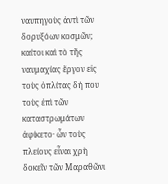ναυπηγοὺς ἀντὶ τῶν δορυξόων κοσμῶν; καίτοι καὶ τὸ τῆς ναυμαχίας ἔργον εἰς τοὺς ὁπλίτας δή που τοὺς ἐπὶ τῶν καταστρωμάτων ἀφίκετο· ὧν τοὺς πλείους εἶναι χρὴ δοκεῖν τῶν Μαραθῶνι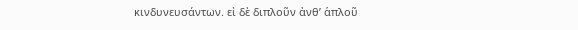κινδυνευσάντων. εἰ δὲ διπλοῦν ἀνθʼ ἁπλοῦ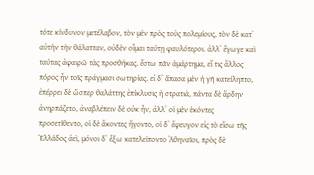τότε κίνδυνον μετέλαβον, τὸν μὲν πρὸς τοὺς πολεμίους, τὸν δὲ κατʼ αὐτὴν τὴν θάλατταν, οὐδὲν οἶμαι ταύτῃ φαυλότεροι. ἀλλʼ ἔγωγε καὶ ταύτας ἀφαιρῶ τὰς προσθήκας. ἔστω πᾶν ἁμάρτημα, εἴ τις ἄλλος πόρος ἦν τοῖς πράγμασι σωτηρίας. εἰ δʼ ἅπασα μὲν ἡ γῆ κατείληπτο, ἐπέρρει δὲ ὥσπερ θαλάττης ἐπίκλυσις ἡ στρατιὰ, πάντα δὲ ἄρδην ἀνηρπάζετο, ἀναβλέπειν δὲ οὐκ ἦν, ἀλλʼ οἱ μὲν ἑκόντες προσετίθεντο, οἱ δὲ ἄκοντες ἤγοντο, οἱ δʼ ἔφευγον εἰς τὸ εἴσω τῆς Ἑλλάδος ἀεὶ, μόνοι δʼ ἔξω κατελείποντο Ἀθηναῖοι, πρὸς δὲ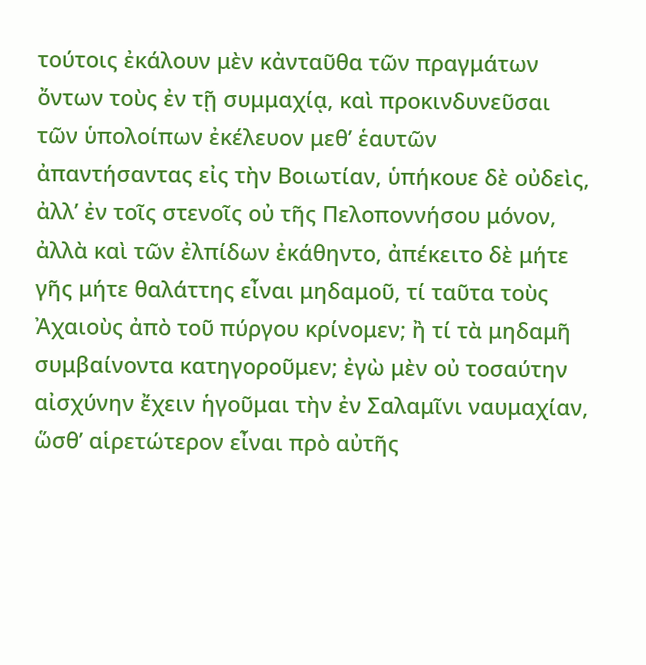τούτοις ἐκάλουν μὲν κἀνταῦθα τῶν πραγμάτων ὄντων τοὺς ἐν τῇ συμμαχίᾳ, καὶ προκινδυνεῦσαι τῶν ὑπολοίπων ἐκέλευον μεθʼ ἑαυτῶν ἀπαντήσαντας εἰς τὴν Βοιωτίαν, ὑπήκουε δὲ οὐδεὶς, ἀλλʼ ἐν τοῖς στενοῖς οὐ τῆς Πελοποννήσου μόνον, ἀλλὰ καὶ τῶν ἐλπίδων ἐκάθηντο, ἀπέκειτο δὲ μήτε γῆς μήτε θαλάττης εἶναι μηδαμοῦ, τί ταῦτα τοὺς Ἀχαιοὺς ἀπὸ τοῦ πύργου κρίνομεν; ἢ τί τὰ μηδαμῆ συμβαίνοντα κατηγοροῦμεν; ἐγὼ μὲν οὐ τοσαύτην αἰσχύνην ἔχειν ἡγοῦμαι τὴν ἐν Σαλαμῖνι ναυμαχίαν, ὥσθʼ αἱρετώτερον εἶναι πρὸ αὐτῆς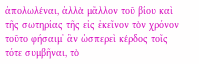ἀπολωλέναι, ἀλλὰ μᾶλλον τοῦ βίου καὶ τῆς σωτηρίας τῆς εἰς ἐκεῖνον τὸν χρόνον τοῦτο φήσαιμʼ ἂν ὡσπερεὶ κέρδος τοῖς τότε συμβῆναι, τὸ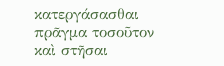κατεργάσασθαι πρᾶγμα τοσοῦτον καὶ στῆσαι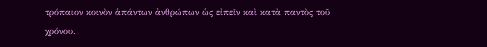τρόπαιον κοινὸν ἁπάντων ἀνθρώπων ὡς εἰπεῖν καὶ κατὰ παντὸς τοῦ χρόνου.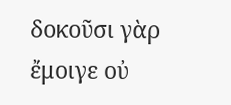δοκοῦσι γὰρ ἔμοιγε οὐ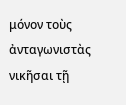μόνον τοὺς ἀνταγωνιστὰς νικῆσαι τῇ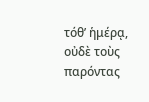τόθʼ ἡμέρᾳ, οὐδὲ τοὺς παρόντας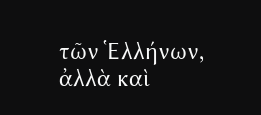τῶν Ἑλλήνων, ἀλλὰ καὶ